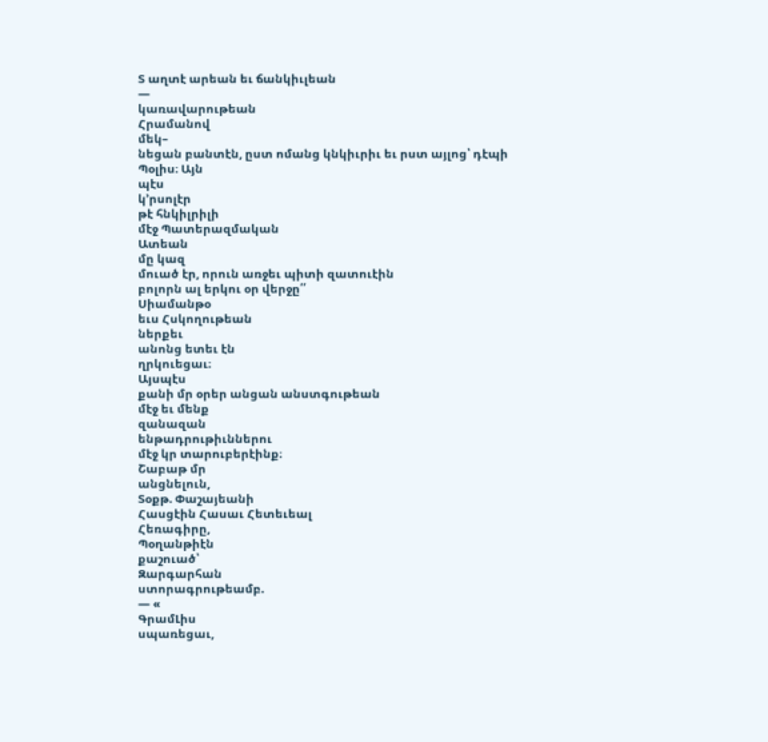Տ աղտէ արեան եւ ճանկիւլեան
—
կառավարութեան
Հրամանով
մեկ–
նեցան բանտէն, ըստ ոմանց կնկիւրիւ եւ րստ այլոց՝ դէպի
Պօլիս։ Այն
պէս
կ՚րսոլէր
թէ հնկիլրիլի
մէջ Պատերազմական
Ատեան
մը կազ
մուած էր, որուն առջեւ պիտի զատուէին
բոլորն ալ երկու օր վերջը՛՛
Սիամանթօ
եւս Հսկողութեան
ներքեւ
անոնց ետեւ էն
ղրկուեցաւ։
Այսպէս
քանի մր օրեր անցան անստգութեան
մէջ եւ մենք
զանազան
ենթադրութիւններու
մէջ կր տարուբերէինք։
Շաբաթ մր
անցնելուն,
Տօքթ. Փաշայեանի
Հասցէին Հասաւ Հետեւեալ
Հեռագիրը,
Պօղանթիէն
քաշուած՝
Զարգարհան
ստորագրութեամբ.
— «
ԳրամԼիս
սպառեցաւ,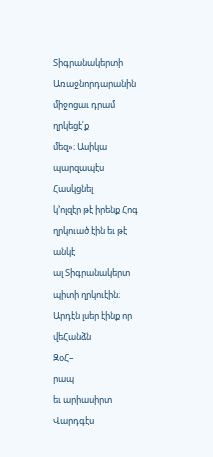Տիգրանակերտի
Առաջնորդարանին
միջոցաւ դրամ ղրկեցէ՛ք
մեզ»։ Ասիկա
պարզապէս
Հասկցնել
կ՚ոլզէր թէ իրենք Հոգ ղրկուած էին եւ թէ անկէ
ալ Տիգրանակերտ
պիտի ղրկուէին։
Արդէն լսեր էինք որ վեՀանձն
ԶօՀ–
րապ
եւ արիասիրտ Վարդգէս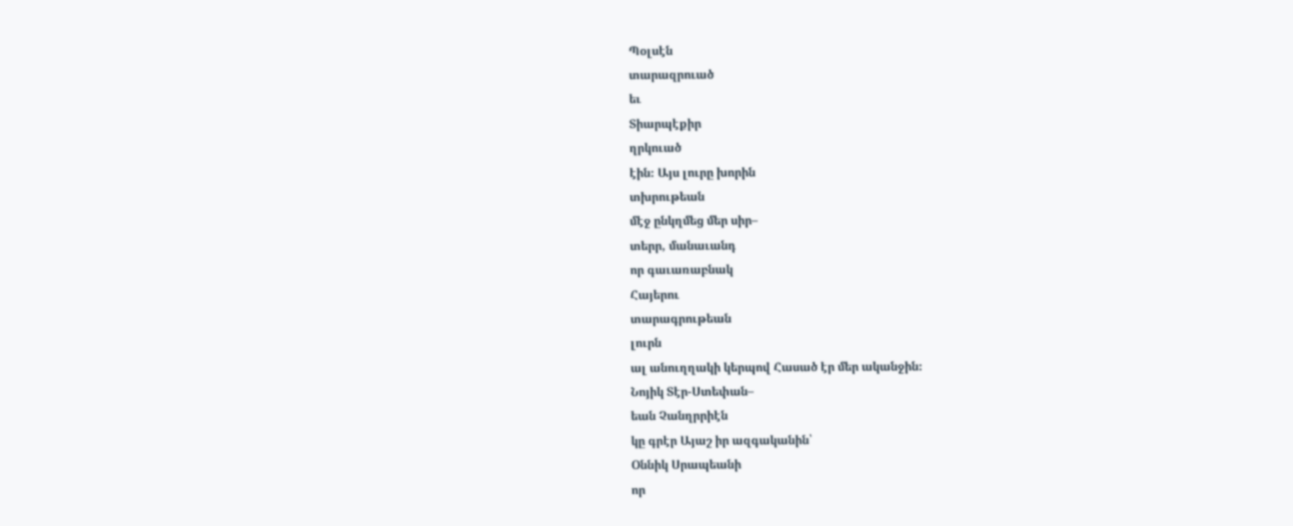Պօլսէն
տարազրուած
եւ
Տիարպէքիր
ղրկուած
էին։ Այս լուրը խորին
տխրութեան
մէջ ընկղմեց մեր սիր–
տերր, մանաւանդ
որ գաւառաբնակ
Հայերու
տարագրութեան
լուրն
ալ անուղղակի կերպով Հասած էր մեր ականջին։
Նոյիկ Տէր-Ստեփան–
եան Չանղրրիէն
կը գրէր Այաշ իր ազգականին՝
Օննիկ Սրապեանի
որ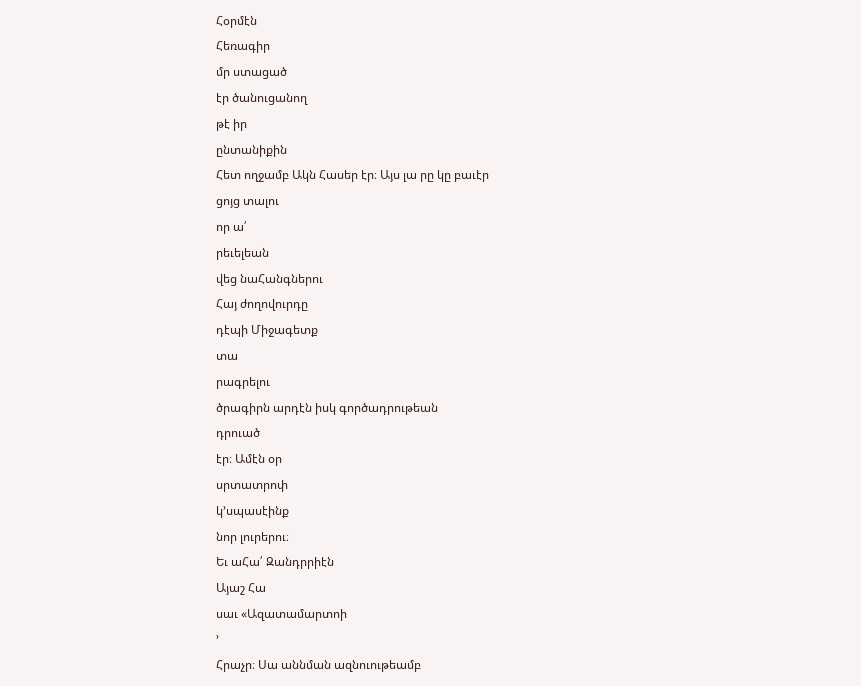Հօրմէն
Հեռագիր
մր ստացած
էր ծանուցանող
թէ իր
ընտանիքին
Հետ ողջամբ Ակն Հասեր էր։ Այս լա րը կը բաւէր
ցոյց տալու
որ ա՛
րեւելեան
վեց նաՀանգներու
Հայ ժողովուրդը
դէպի Միջագետք
տա
րագրելու
ծրագիրն արդէն իսկ գործադրութեան
դրուած
էր։ Ամէն օր
սրտատրոփ
կ՚սպասէինք
նոր լուրերու։
Եւ աՀա՛ Զանդրրիէն
Այաշ Հա
սաւ «Ազատամարտոի
՚
Հրաչր։ Սա աննման ազնուութեամբ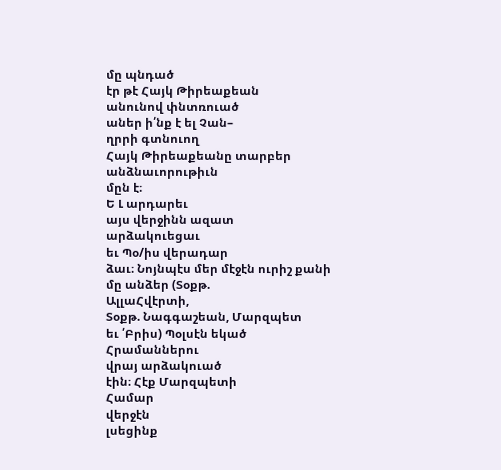մը պնդած
էր թէ Հայկ Թիրեաքեան
անունով փնտռուած
աներ ի՛նք է ել Չան–
ղրրի գտնուող
Հայկ Թիրեաքեանը տարբեր
անձնաւորութիւն
մըն է։
Ե Լ արդարեւ
այս վերջինն ազատ
արձակուեցաւ
եւ Պօ/իս վերադար
ձաւ։ Նոյնպէս մեր մէջէն ուրիշ քանի
մը անձեր (Տօքթ.
ԱլլաՀվէրտի,
Տօքթ. Նագգաշեան, Մարզպետ
եւ ՛Բրիս) Պօլսէն եկած
Հրամաններու
վրայ արձակուած
էին։ Հէք Մարզպետի
Համար
վերջէն
լսեցինք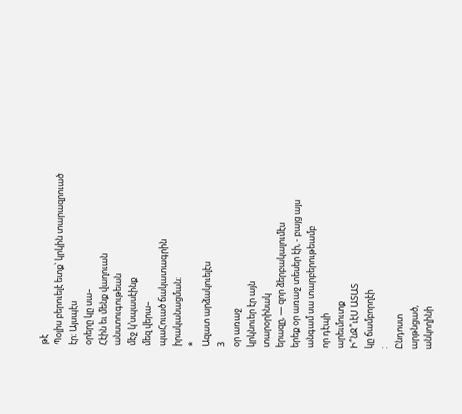թէ
Պօլիս բերուելէ ետք՝ կրկին տարազրուած
էր։ Այսպէս
օրերը կը սա–
Հէին եւ մենք վաղուան
անստուգութեան
մէջ կ՚սպասէինք
մեզ վերա–
պաՀուած ճակատագրին
իրականացման։
*
Ազատ արձակուելէս
3
օր առաջ
կրկնուեր էր այն
տարօրինակ
երազը, — զոր ձերբակալումէս
երեք օր առաջ տեսեր էի, - բայց այս
անգամ սա տարբերութեամբ
որ դէպի
արեւմուտք
Ի՞նՋ՞ւէՍ ԱՏԱՏ
կը ճամբորղէի
:
Ընդոստ
արթնցած,
անկողինի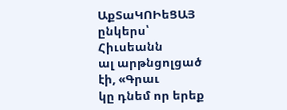ԱքՏաԿՈԻեՑԱՅ
ընկերս՝ Հիւսեանն
ալ արթնցոլցած
էի, «Գրաւ
կը դնեմ որ երեք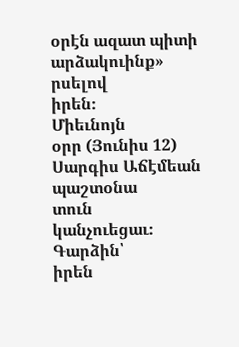օրէն ազատ պիտի
արձակուինք»
րսելով
իրեն։
Միեւնոյն
օրր (Յունիս 12) Սարգիս Աճէմեան
պաշտօնա
տուն
կանչուեցաւ։
Գարձին՝
իրեն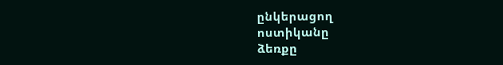ընկերացող
ոստիկանը
ձեռքը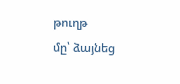թուղթ
մը՝ ձայնեց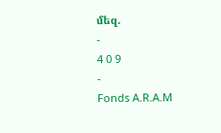մեզ.
-
4 0 9
-
Fonds A.R.A.M